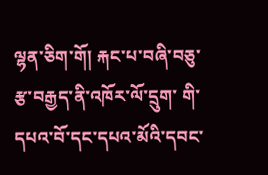ལྷན་ཅིག་གོ། རྐང་པ་བཞི་བཅུ་རྩ་བརྒྱད་ནི་འཁོར་ལོ་དྲུག་ གི་དཔའ་བོ་དང་དཔའ་མོའི་དབང་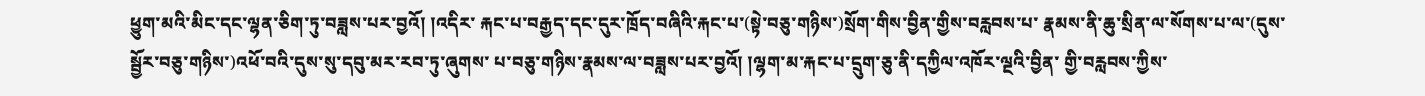ཕྱུག་མའི་མིང་དང་ལྷན་ཅིག་ཏུ་བཟླས་པར་བྱའོ། །འདིར་ རྐང་པ་བརྒྱད་དང་དུར་ཁྲོད་བཞིའི་རྐང་པ་(སྟེ་བཅུ་གཉིས་)སྲོག་གིས་བྱིན་གྱིས་བརླབས་པ་ རྣམས་ནི་ཆུ་སྲིན་ལ་སོགས་པ་ལ་(དུས་སྦྱོར་བཅུ་གཉིས་)འཕོ་བའི་དུས་སུ་དབུ་མར་རབ་ཏུ་ཞུགས་ པ་བཅུ་གཉིས་རྣམས་ལ་བཟླས་པར་བྱའོ། །ལྷག་མ་རྐང་པ་དྲུག་ཅུ་ནི་དཀྱིལ་འཁོར་ལྔའི་བྱིན་ གྱི་བརླབས་ཀྱིས་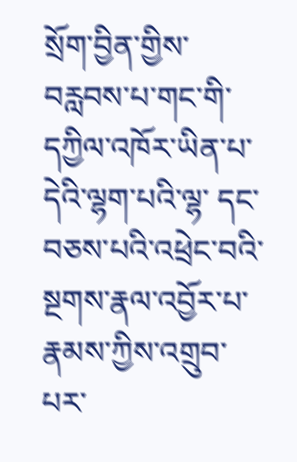སྲོག་བྱིན་གྱིས་བརླབས་པ་གང་གི་དཀྱིལ་འཁོར་ཡིན་པ་དེའི་ལྷག་པའི་ལྷ་ དང་བཅས་པའི་འཕྲེང་བའི་སྔགས་རྣལ་འབྱོར་པ་རྣམས་ཀྱིས་འགྲུབ་པར་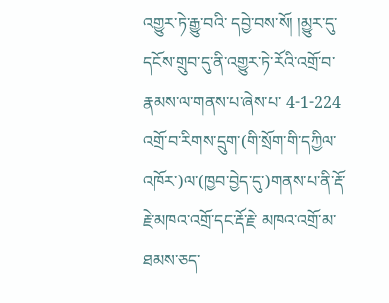འགྱུར་ཏེ་རྒྱུ་བའི་ དབྱེ་བས་སོ། །མྱུར་དུ་དངོས་གྲུབ་དུ་ནི་འགྱུར་ཏེ་རོའི་འགྲོ་བ་རྣམས་ལ་གནས་པ་ཞེས་པ་ 4-1-224 འགྲོ་བ་རིགས་དྲུག་(གི་སྲོག་གི་དཀྱིལ་འཁོར་)ལ་(ཁྱབ་བྱེད་དུ་)གནས་པ་ནི་རྡོ་རྗེ་མཁའ་འགྲོ་དང་རྡོ་རྗེ་ མཁའ་འགྲོ་མ་ཐམས་ཅད་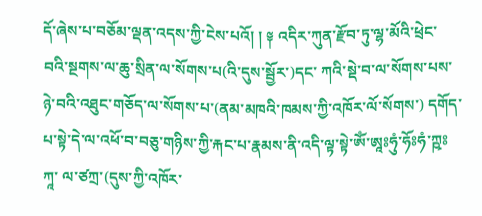དོ་ཞེས་པ་བཅོམ་ལྡན་འདས་ཀྱི་ངེས་པའོ། ། ༈ འདིར་ཀུན་རྫོབ་ཏུ་ལྷ་མོའི་ཕྲེང་བའི་སྔགས་ལ་ཆུ་སྲིན་ལ་སོགས་པ(འི་དུས་སྦྱོར་)དང་ ཀའི་སྡེ་བ་ལ་སོགས་པས་ཉེ་བའི་འཐུང་གཅོད་ལ་སོགས་པ་(ནམ་མཁའི་ཁམས་ཀྱི་འཁོར་ལོ་སོགས་) དགོད་པ་སྟེ་དེ་ལ་འཕོ་བ་བཅུ་གཉིས་ཀྱི་རྐང་པ་རྣམས་ནི་འདི་ལྟ་སྟེ་ༀ་ཨཱཿཧུཾ་ཧོཿཧཾ་ཀྵཿཀཱ་ ལ་ཙཀྲ་(དུས་ཀྱི་འཁོར་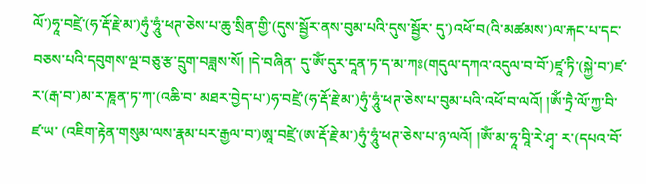ལོ་)ཧཱ་བཛྲེ་(ཧ་རྡོ་རྗེ་མ་)ཧུཾ་ཧཱུཾ་ཕཊ་ཅེས་པ་ཆུ་སྲིན་གྱི་(དུས་སྦྱོར་ནས་བུམ་པའི་དུས་སྦྱོར་ དུ་)འཕོ་བ(འི་མཚམས་)ལ་རྐང་པ་དང་བཅས་པའི་དབུགས་ལྔ་བཅུ་རྩ་དྲུག་བཟླས་སོ། །དེ་བཞིན་ དུ་ༀ་དུར་དཱན་ཏ་ད་མ་ཀཿ(གདུལ་དཀའ་འདུལ་བ་བོ་)ཛཱ་ཏི་(སྐྱེ་བ་)ཛ་ར་(རྒ་བ་)མ་ར་ཎཱན་ཏ་ཀ་(འཆི་བ་ མཐར་བྱེད་པ་)ཧ་བཛྲེ་(ཧ་རྡོ་རྗེ་མ་)ཧུཾ་ཧཱུཾ་ཕཊ་ཅེས་པ་བུམ་པའི་འཕོ་བ་ལའོ། །ༀ་ཏྲཻ་ལོ་ཀྱ་བི་ཛ་ཡ་ (འཇིག་རྟེན་གསུམ་ལས་རྣམ་པར་རྒྱལ་བ་)ཨཱ་བཛྲེ་(ཨ་རྡོ་རྗེ་མ་)ཧུཾ་ཧཱུཾ་ཕཊ་ཅེས་པ་ཉ་ལའོ། །ༀ་མ་ཧཱ་བཱི་རེ་ཤྭ་ ར་(དཔའ་བོ་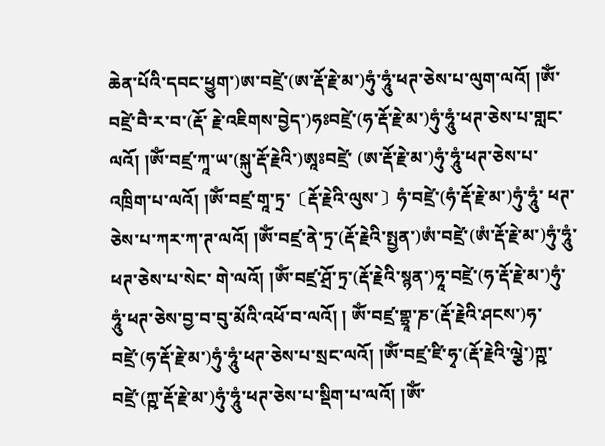ཆེན་པོའི་དབང་ཕྱུག་)ཨ་བཛྲེ་(ཨ་རྡོ་རྗེ་མ་)ཧུཾ་ཧཱུཾ་ཕཊ་ཅེས་པ་ལུག་ལའོ། །ༀ་བཛྲེ་བཻ་ར་བ་(རྡོ་ རྗེ་འཇིགས་བྱེད་)ཧཿབཛྲེ་(ཧ་རྡོ་རྗེ་མ་)ཧུཾ་ཧཱུཾ་ཕཊ་ཅེས་པ་གླང་ལའོ། །ༀ་བཛྲ་ཀཱ་ཡ་(སྐུ་རྡོ་རྗེའི་)ཨཱཿབཛྲེ་ (ཨ་རྡོ་རྗེ་མ་)ཧུཾ་ཧཱུཾ་ཕཊ་ཅེས་པ་འཁྲིག་པ་ལའོ། །ༀ་བཛྲ་གཱ་ཏྲ་〔རྡོ་རྗེའི་ལུས་〕ཧཾ་བཛྲེ་(ཧཾ་རྡོ་རྗེ་མ་)ཧུཾ་ཧཱུཾ་ ཕཊ་ཅེས་པ་ཀར་ཀ་ཊ་ལའོ། །ༀ་བཛྲ་ནེ་ཏྲ་(རྡོ་རྗེའི་སྤྱན་)ཨཾ་བཛྲེ་(ཨཾ་རྡོ་རྗེ་མ་)ཧུཾ་ཧཱུཾ་ཕཊ་ཅེས་པ་སེང་ གེ་ལའོ། །ༀ་བཛྲ་ཤྲོ་ཏྲ་(རྡོ་རྗེའི་སྙན་)ཧཱ་བཛྲེ་(ཧ་རྡོ་རྗེ་མ་)ཧུཾ་ཧཱུཾ་ཕཊ་ཅེས་བྱ་བ་བུ་མོའི་འཕོ་བ་ལའོ། ། ༀ་བཛྲ་གྷྲཱ་ཎ་(རྡོ་རྗེའི་ཤངས་)ཧ་བཛྲེ་(ཧ་རྡོ་རྗེ་མ་)ཧུཾ་ཧཱུཾ་ཕཊ་ཅེས་པ་སྲང་ལའོ། །ༀ་བཛྲ་ཛི་ཧྭ་(རྡོ་རྗེའི་ལྕེ་)ཀྵ་བཛྲེ་(ཀྵ་རྡོ་རྗེ་མ་)ཧུཾ་ཧཱུཾ་ཕཊ་ཅེས་པ་སྡིག་པ་ལའོ། །ༀ་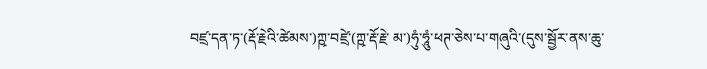བཛྲ་དན་ཏ་(རྡོ་རྗེའི་ཚེམས་)ཀྵ་བཛྲེ་(ཀྵ་རྡོ་རྗེ་ མ་)ཧུཾ་ཧཱུཾ་ཕཊ་ཅེས་པ་གཞུའི་(དུས་སྦྱོར་ནས་ཆུ་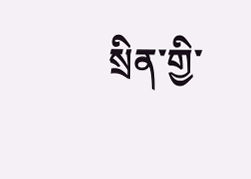སྲིན་གྱི་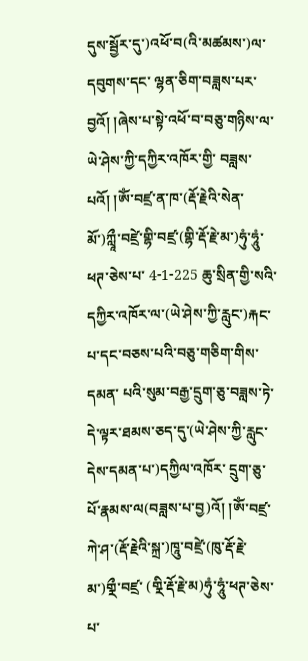དུས་སྦྱོར་དུ་)འཕོ་བ(འི་མཚམས་)ལ་དབུགས་དང་ ལྷན་ཅིག་བཟླས་པར་བྱའོ། །ཞེས་པ་སྟེ་འཕོ་བ་བཅུ་གཉིས་ལ་ཡེ་ཤེས་ཀྱི་དཀྱིར་འཁོར་གྱི་ བཟླས་པའོ། །ༀ་བཛྲ་ན་ཁ་(རྡོ་རྗེའི་སེན་མོ་)ཀླཱྀ་བཛྲེ་གྷི་བཛྲ་(གྷི་རྡོ་རྗེ་མ་)ཧུཾ་ཧཱུཾ་ཕཊ་ཅེས་པ་ 4-1-225 ཆུ་སྲིན་གྱི་སའི་དཀྱིར་འཁོར་ལ་(ཡེ་ཤེས་ཀྱི་རླུང་)རྐང་པ་དང་བཅས་པའི་བཅུ་གཅིག་གིས་དམན་ པའི་སུམ་བརྒྱ་དྲུག་ཅུ་བཟླས་ཏེ་དེ་ལྟར་ཐམས་ཅད་དུ་(ཡེ་ཤེས་ཀྱི་རླུང་དེས་དམན་པ་)དཀྱིལ་འཁོར་ དྲུག་ཅུ་པོ་རྣམས་ལ(བཟླས་པ་བྱ)འོ། །ༀ་བཛྲ་ཀེ་ཤ་(རྡོ་རྗེའི་སྐྲ་)ཁཱུ་བཛྲེ་(ཁུ་རྡོ་རྗེ་མ་)གྼྀ་བཛྲ་ (གྼི་རྡོ་རྗེ་མ)ཧུཾ་ཧཱུཾ་ཕཊ་ཅེས་པ་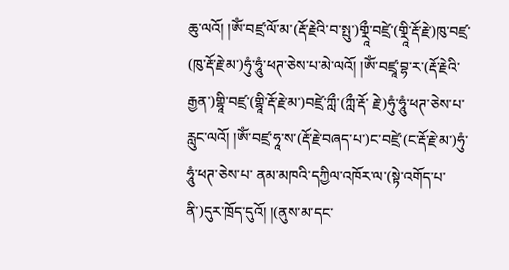ཆུ་ལའོ། །ༀ་བཛྲ་ལོ་མ་(རྡོ་རྗེའི་བ་སྤུ་)གྼཱྀ་བཛྲེ་(གྼཱི་རྡོ་རྗེ་)ཁུ་བཛྲ་ (ཁུ་རྡོ་རྗེ་མ་)ཧུཾ་ཧཱུཾ་ཕཊ་ཅེས་པ་མེ་ལའོ། །ༀ་བཛྲཱ་བྷ་ར་(རྡོ་རྗེའི་རྒྱན་)གྷཱི་བཛྲ་(གྷཱི་རྡོ་རྗེ་མ་)བཛྲེ་ཀླྀ་(ཀླྀ་རྡོ་ རྗེ་)ཧུཾ་ཧཱུཾ་ཕཊ་ཅེས་པ་རླུང་ལའོ། །ༀ་བཛྲ་ཧཱ་ས་(རྡོ་རྗེ་བཞད་པ་)ང་བཛྲེ་(ང་རྡོ་རྗེ་མ་)ཧུཾ་ཧཱུཾ་ཕཊ་ཅེས་པ་ ནམ་མཁའི་དཀྱིལ་འཁོར་ལ་(སྟེ་འགོད་པ་ནི་)དུར་ཁྲོད་དུའོ། །(ནུས་མ་དང་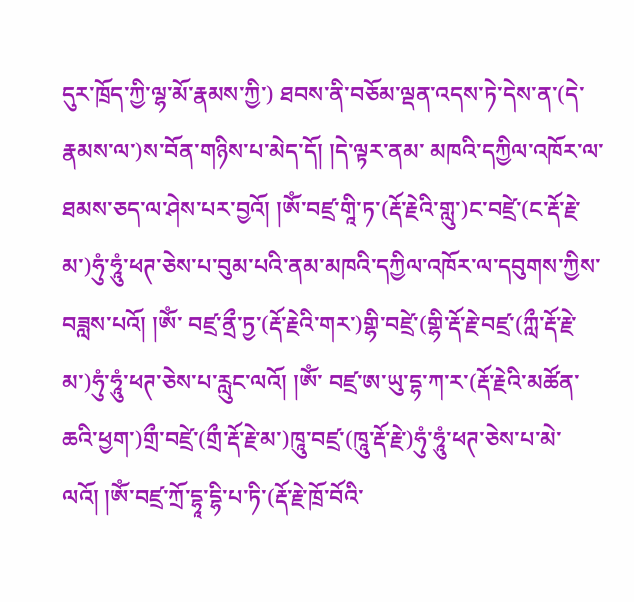དུར་ཁྲོད་ཀྱི་ལྷ་མོ་རྣམས་ཀྱི་) ཐབས་ནི་བཅོམ་ལྡན་འདས་ཏེ་དེས་ན་(དེ་རྣམས་ལ་)ས་བོན་གཉིས་པ་མེད་དོ། །དེ་ལྟར་ནམ་ མཁའི་དཀྱིལ་འཁོར་ལ་ཐམས་ཅད་ལ་ཤེས་པར་བྱའོ། །ༀ་བཛྲ་གཱི་ཏ་(རྡོ་རྗེའི་གླུ་)ང་བཛྲེ་(ང་རྡོ་རྗེ་ མ་)ཧུཾ་ཧཱུཾ་ཕཊ་ཅེས་པ་བུམ་པའི་ནམ་མཁའི་དཀྱིལ་འཁོར་ལ་དབུགས་ཀྱིས་བཟླས་པའོ། །ༀ་ བཛྲ་ནྲྀ་ཏྱ་(རྡོ་རྗེའི་གར་)གྷི་བཛྲེ་(གྷི་རྡོ་རྗེ་བཛྲ་(ཀླྀ་རྡོ་རྗེ་མ་)ཧུཾ་ཧཱུཾ་ཕཊ་ཅེས་པ་རླུང་ལའོ། །ༀ་ བཛྲ་ཨ་ཡུ་དྷ་ཀ་ར་(རྡོ་རྗེའི་མཚོན་ཆའི་ཕྱག་)གྲྀ་བཛྲེ་(གྲྀ་རྡོ་རྗེ་མ་)ཁཱུ་བཛྲ་(ཁཱུ་རྡོ་རྗེ་)ཧུཾ་ཧཱུཾ་ཕཊ་ཅེས་པ་མེ་ ལའོ། །ༀ་བཛྲ་ཀྲོ་དྷཱ་དྷི་པ་ཏི་(རྡོ་རྗེ་ཁྲོ་བོའི་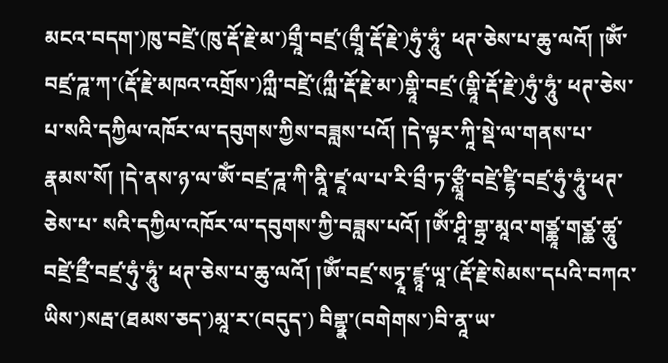མངའ་བདག་)ཁུ་བཛྲེ་(ཁུ་རྡོ་རྗེ་མ་)གྲཱྀ་བཛྲ་(གྲཱྀ་རྡོ་རྗེ་)ཧུཾ་ཧཱུཾ་ ཕཊ་ཅེས་པ་ཆུ་ལའོ། །ༀ་བཛྲ་ཌཱ་ཀ་(རྡོ་རྗེ་མཁའ་འགྲོས་)ཀླྀ་བཛྲེ་(ཀླྀ་རྡོ་རྗེ་མ་)གྷཱི་བཛྲ་(གྷཱི་རྡོ་རྗེ་)ཧུཾ་ཧཱུཾ་ ཕཊ་ཅེས་པ་སའི་དཀྱིལ་འཁོར་ལ་དབུགས་ཀྱིས་བཟླས་པའོ། །དེ་ལྟར་ཀཱི་སྡེ་ལ་གནས་པ་ རྣམས་སོ། །དེ་ནས་ཉ་ལ་ༀ་བཛྲ་ཌཱ་ཀི་ནཱི་ཛཱ་ལ་པ་རི་བྲྀ་ཏ་ཙླཱྀ་བཛྲེ་ཛྷི་བཛྲ་ཧུཾ་ཧཱུཾ་ཕཊ་ཅེས་པ་ སའི་དཀྱིལ་འཁོར་ལ་དབུགས་ཀྱི་བཟླས་པའོ། །ༀ་ཤཱི་གྷྲ་མཱའ་གཙྪཱ་གཙྪ་ཚཱུ་བཛྲེ་ཛྲྀ་བཛྲ་ཧུཾ་ཧཱུཾ་ ཕཊ་ཅེས་པ་ཆུ་ལའོ། །ༀ་བཛྲ་སཏྭཱ་ཛྙཱ་ཡཱ་(རྡོ་རྗེ་སེམས་དཔའི་བཀའ་ཡིས་)སརྦ་(ཐམས་ཅད་)མཱ་ར་(བདུད་) བིགྷྣ་(བགེགས་)བི་ནཱ་ཡ་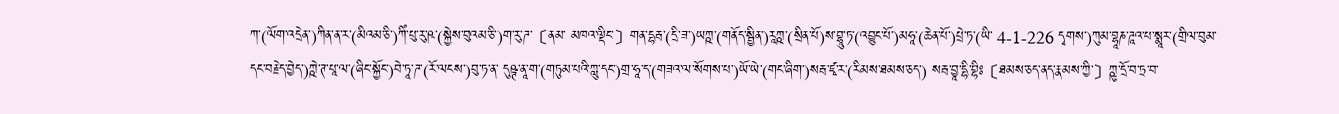ཀ་(ལོག་འདྲེན་)ཀིན་ན་ར་(མིའམ་ཅི་)ཀིཾ་པུ་རུ་ཥ་(སྐྱེས་བུའམ་ཅི་)ག་རུ་ཌ་〔ནམ་ མཁའ་ལྡིང་〕གན་དྷརྦ་(དྲི་ཟ་)ཡཀྵ་(གནོད་སྦྱིན་)རཱཀྵ་(སྲིན་པོ)ས་བྷཱུ་ཏ་(འབྱུང་པོ་)མཧཱ་(ཆེན་པོ་)པྲེ་ཏ་(ཡི་ 4-1-226 དྭགས་)ཀུམ་བྷཱཎ་ཌཱའ་པ་སྨཱར་(གྲིལ་བུམ་དང་བརྗེད་བྱེད་)ཀྵེ་ཊ་པཱ་ལ་(ཞིང་སྐྱོང་)བེ་ཏཱ་ཌ་(རོ་ལངས་)བུ་ཏ་ན་ དུཥྚ་ནཱ་ག་(གཏུམ་པའི་ཀླུ་དང་)གྲ་ཧཱ་ད་(གཟའ་ལ་སོགས་པ་)ཡོ་ཡེ་(གང་ཞིག་)སརྦ་ཛྭ་ར་(རིམས་ཐམས་ཅད་) སརྦ་བྱཱ་དྷི་བྷིཿ〔ཐམས་ཅད་ནད་རྣམས་ཀྱི་〕ཀྵུ་དྲོ་བ་ཏྲ་བ་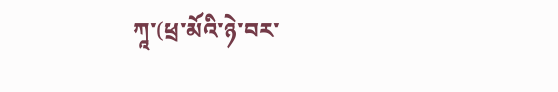ཀཱ་(ཕྲ་མོའི་ཉེ་བར་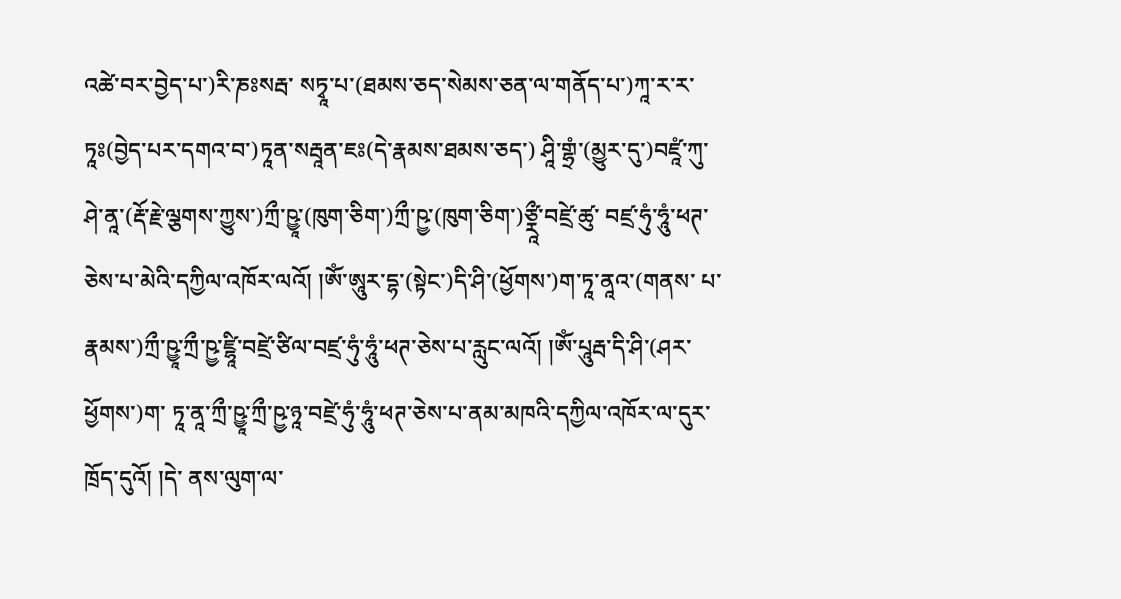འཚེ་བར་བྱེད་པ་)རི་ཎཿསརྦ་ སཏྭཱ་པ་(ཐམས་ཅད་སེམས་ཅན་ལ་གནོད་པ་)ཀཱ་ར་ར་ཏཱཿ(བྱེད་པར་དགའ་བ་)ཏཱན་སརྦཱན་ཇཿ(དེ་རྣམས་ཐམས་ཅད་) ཤཱི་གྷྲཾ་(མྱུར་དུ་)བཛཱཾ་ཀུ་ཤེ་ནཱ་(རྡོ་རྗེ་ལྕགས་ཀྱུས་)ཀྲྀ་ཥྱཱ་(ཁུག་ཅིག་)ཀྲྀ་ཥྱ་(ཁུག་ཅིག་)ཙྼཱྀ་བཛྲེ་ཚུ་ བཛྲ་ཧུཾ་ཧཱུཾ་ཕཊ་ཅེས་པ་མེའི་དཀྱིལ་འཁོར་ལའོ། །ༀ་ཨཱུར་དྷ་(སྟེང་)དི་ཤི་(ཕྱོགས་)ག་ཏཱ་ནཱའ་(གནས་ པ་རྣམས་)ཀྲྀ་ཥྱཱ་ཀྲྀ་ཥྱ་ཛྷཱི་བཛྲེ་ཙིལ་བཛྲ་ཧུཾ་ཧཱུཾ་ཕཊ་ཅེས་པ་རླུང་ལའོ། །ༀ་པཱུརྦ་དི་ཤི་(ཤར་ཕྱོགས་)ག་ ཏཱ་ནཱ་ཀྲྀ་ཥྱཱ་ཀྲྀ་ཥྱ་ཉཱ་བཛྲེ་ཧུཾ་ཧཱུཾ་ཕཊ་ཅེས་པ་ནམ་མཁའི་དཀྱིལ་འཁོར་ལ་དུར་ཁྲོད་དུའོ། །དེ་ ནས་ལུག་ལ་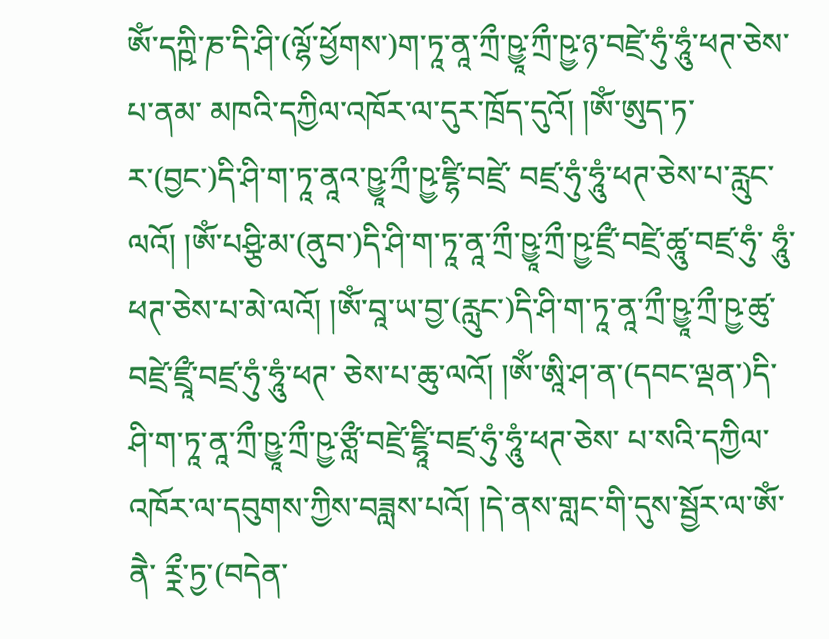ༀ་དཀྵི་ཎ་དི་ཤི་(ལྷོ་ཕྱོགས་)ག་ཏཱ་ནཱ་ཀྲྀ་ཥྱཱ་ཀྲྀ་ཥྱ་ཉ་བཛྲེ་ཧུཾ་ཧཱུཾ་ཕཊ་ཅེས་པ་ནམ་ མཁའི་དཀྱིལ་འཁོར་ལ་དུར་ཁྲོད་དུའོ། །ༀ་ཨུད་ཏ་ར་(བྱང་)དི་ཤི་ག་ཏཱ་ནཱའ་ཥྱཱ་ཀྲྀ་ཥྱ་ཛྷི་བཛྲེ་ བཛྲ་ཧུཾ་ཧཱུཾ་ཕཊ་ཅེས་པ་རླུང་ལའོ། །ༀ་པཤྩི་མ་(ནུབ་)དི་ཤི་ག་ཏཱ་ནཱ་ཀྲྀ་ཥྱཱ་ཀྲྀ་ཥྱ་ཛྲྀ་བཛྲེ་ཚཱུ་བཛྲ་ཧུཾ་ ཧཱུཾ་ཕཊ་ཅེས་པ་མེ་ལའོ། །ༀ་བཱ་ཡ་བྱ་(རླུང་)དི་ཤི་ག་ཏཱ་ནཱ་ཀྲྀ་ཥྱཱ་ཀྲྀ་ཥྱ་ཚུ་བཛྲེ་ཛྲཱྀ་བཛྲ་ཧུཾ་ཧཱུཾ་ཕཊ་ ཅེས་པ་ཆུ་ལའོ། །ༀ་ཨཱི་ཤ་ན་(དབང་ལྡན་)དི་ཤི་ག་ཏཱ་ནཱ་ཀྲྀ་ཥྱཱ་ཀྲྀ་ཥྱ་ཙླྀ་བཛྲེ་ཛྷཱི་བཛྲ་ཧུཾ་ཧཱུཾ་ཕཊ་ཅེས་ པ་སའི་དཀྱིལ་འཁོར་ལ་དབུགས་ཀྱིས་བཟླས་པའོ། །དེ་ནས་གླང་གི་དུས་སྦྱོར་ལ་ༀ་ནཻ་ ཪྼྀ་ཏྱ་(བདེན་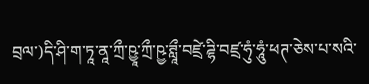བྲལ་)དི་ཤི་ག་ཏཱ་ནཱ་ཀྲྀ་ཥྱཱ་ཀྲྀ་ཥྱ་ཊླཱྀ་བཛྲེ་ཌྷི་བཛྲ་ཧུཾ་ཧཱུཾ་ཕཊ་ཅེས་པ་སའི་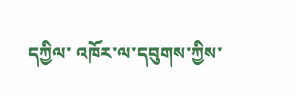དཀྱིལ་ འཁོར་ལ་དབུགས་ཀྱིས་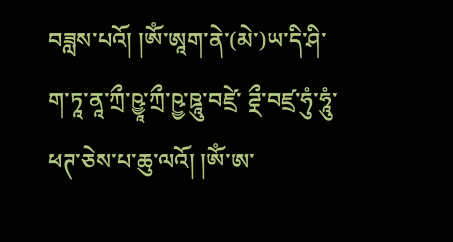བཟླས་པའོ། །ༀ་ཨཱག་ནེ་(མེ་)ཡ་དི་ཤི་ག་ཏཱ་ནཱ་ཀྲྀ་ཥྱཱ་ཀྲྀ་ཥྱ་ཋཱུ་བཛྲེ་ ཌྼྀ་བཛྲ་ཧུཾ་ཧཱུཾ་ཕཊ་ཅེས་པ་ཆུ་ལའོ། །ༀ་ཨ་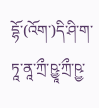དྷོ་(འོག་)དི་ཤི་ག་ཏཱ་ནཱ་ཀྲྀ་ཥྱཱ་ཀྲྀ་ཥྱ་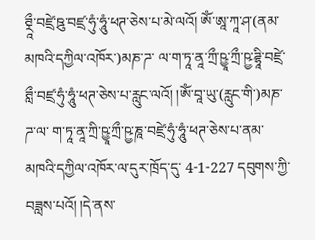ཊྼཱྀ་བཛྲེ་ཋུ་བཛྲ་ཧུཾ་ཧཱུཾ་ཕཊ་ཅེས་པ་མེ་ལའོ། ༀ་ཨཱ་ཀཱ་ཤ་(ནམ་མཁའི་དཀྱིལ་འཁོར་)མཎ་ཌ་ ལ་ག་ཏཱ་ནཱ་ཀྲྀ་ཥྱཱ་ཀྲྀ་ཥྱ་ཌྷཱི་བཛྲེ་ཊླྀ་བཛྲ་ཧུཾ་ཧཱུཾ་ཕཊ་ཅེས་པ་རླུང་ལའོ། །ༀ་བཱ་ཡུ་(རླུང་གི་)མཎ་ཌ་ལ་ ག་ཏཱ་ནཱ་ཀྲི་ཥྱཱ་ཀྲྀ་ཥྱ་ཎཱ་བཛྲེ་ཧུཾ་ཧཱུཾ་ཕཊ་ཅེས་པ་ནམ་མཁའི་དཀྱིལ་འཁོར་ལ་དུར་ཁྲོད་དུ་ 4-1-227 དབུགས་ཀྱི་བཟླས་པའོ། །དེ་ནས་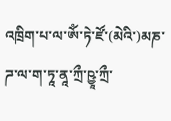འཁྲིག་པ་ལ་ༀ་ཏེ་ཛོ་(མེའི་)མཎ་ཌ་ལ་ག་ཏཱ་ནཱ་ཀྲྀ་ཥྱཱ་ཀྲྀ་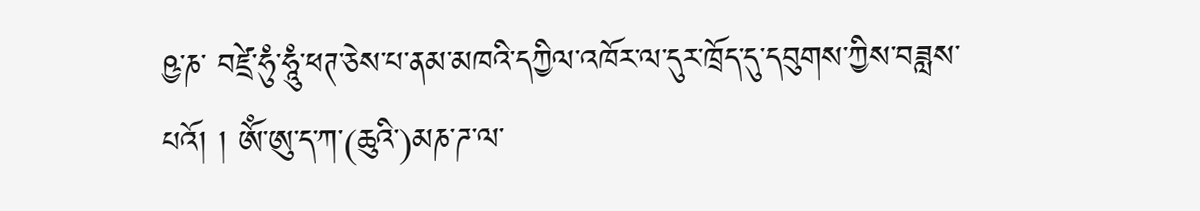ཥྱ་ཎ་ བཛྲེ་ཧུཾ་ཧཱུཾ་ཕཊ་ཅེས་པ་ནམ་མཁའི་དཀྱིལ་འཁོར་ལ་དུར་ཁྲོད་དུ་དབུགས་ཀྱིས་བཟླས་པའོ། ། ༀ་ཨུ་ད་ཀ་(ཆུའི་)མཎ་ཌ་ལ་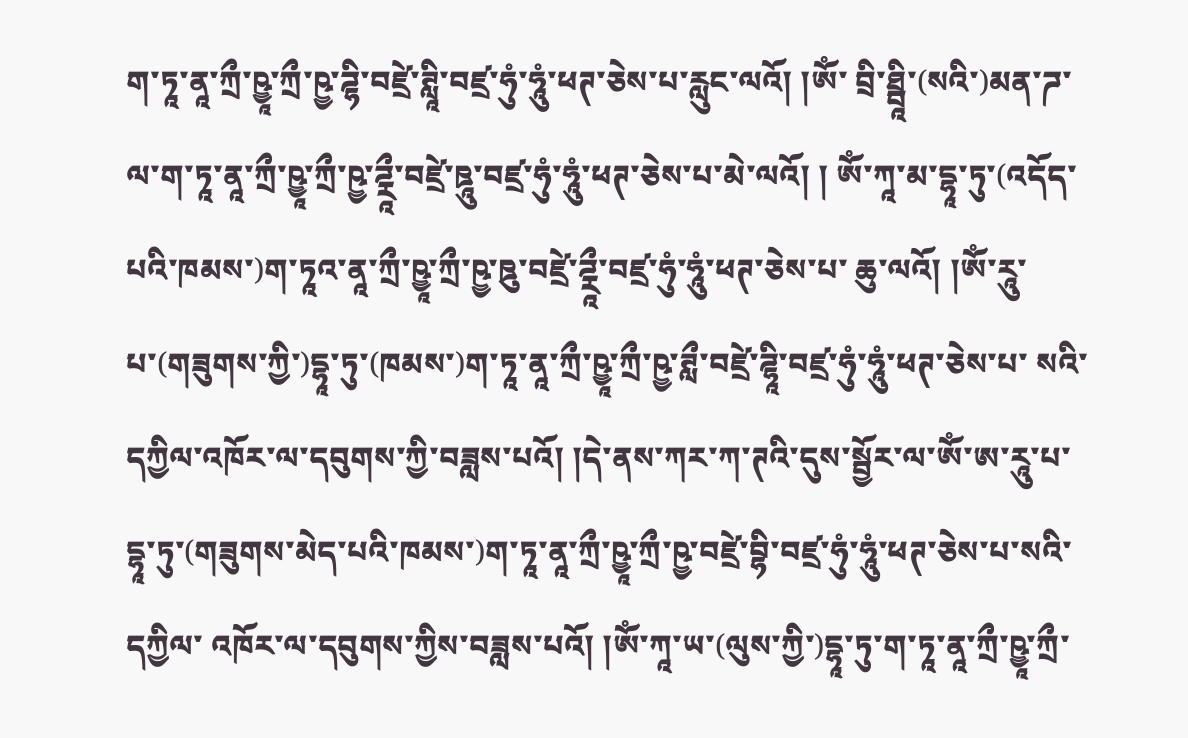ག་ཏཱ་ནཱ་ཀྲྀ་ཥྱཱ་ཀྲྀ་ཥྱ་ཌྷི་བཛྲེ་ཊླཱི་བཛྲ་ཧུཾ་ཧཱུཾ་ཕཊ་ཅེས་པ་རླུང་ལའོ། །ༀ་ བྲི་ཐྦཱི་(སའི་)མན་ཌ་ལ་ག་ཏཱ་ནཱ་ཀྲྀ་ཥྱཱ་ཀྲྀ་ཥྱ་ཌྼཱྀ་བཛྲེ་ཋཱུ་བཛྲ་ཧུཾ་ཧཱུཾ་ཕཊ་ཅེས་པ་མེ་ལའོ། ། ༀ་ཀཱ་མ་དྷཱ་ཏུ་(འདོད་པའི་ཁམས་)ག་ཏཱའ་ནཱ་ཀྲྀ་ཥྱཱ་ཀྲྀ་ཥྱ་ཋུ་བཛྲེ་ཌྼཱྀ་བཛྲ་ཧུཾ་ཧཱུཾ་ཕཊ་ཅེས་པ་ ཆུ་ལའོ། །ༀ་རཱུ་པ་(གཟུགས་ཀྱི་)དྷཱ་ཏུ་(ཁམས་)ག་ཏཱ་ནཱ་ཀྲྀ་ཥྱཱ་ཀྲྀ་ཥྱ་ཊླྀ་བཛྲེ་ཌྷཱི་བཛྲ་ཧུཾ་ཧཱུཾ་ཕཊ་ཅེས་པ་ སའི་དཀྱིལ་འཁོར་ལ་དབུགས་ཀྱི་བཟླས་པའོ། །དེ་ནས་ཀར་ཀ་ཊའི་དུས་སྦྱོར་ལ་ༀ་ཨ་རཱུ་པ་ དྷཱ་ཏུ་(གཟུགས་མེད་པའི་ཁམས་)ག་ཏཱ་ནཱ་ཀྲྀ་ཥྱཱ་ཀྲྀ་ཥྱ་བཛྲེ་བྷི་བཛྲ་ཧུཾ་ཧཱུཾ་ཕཊ་ཅེས་པ་སའི་དཀྱིལ་ འཁོར་ལ་དབུགས་ཀྱིས་བཟླས་པའོ། །ༀ་ཀཱ་ཡ་(ལུས་ཀྱི་)དྷཱ་ཏུ་ག་ཏཱ་ནཱ་ཀྲྀ་ཥྱཱ་ཀྲྀ་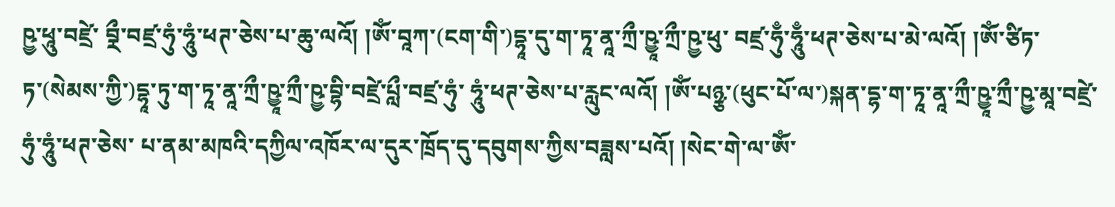ཥྱ་ཕཱུ་བཛྲེ་ བྼྀ་བཛྲ་ཧུཾ་ཧཱུཾ་ཕཊ་ཅེས་པ་ཆུ་ལའོ། །ༀ་བཱཀ་(ངག་གི་)དྷཱ་དུ་ག་ཏཱ་ནཱ་ཀྲྀ་ཥྱཱ་ཀྲྀ་ཥྱ་ཕུ་ བཛྲ་ཧུྃ་ཧཱུྃ་ཕཊ་ཅེས་པ་མེ་ལའོ། །ༀ་ཙིཏ་ཏ་(སེམས་ཀྱི་)དྷཱ་ཏུ་ག་ཏཱ་ནཱ་ཀྲྀ་ཥྱཱ་ཀྲྀ་ཥྱ་བྷི་བཛྲེ་པླྀ་བཛྲ་ཧུཾ་ ཧཱུཾ་ཕཊ་ཅེས་པ་རླུང་ལའོ། །ༀ་པཉྩ་(ཕུང་པོ་ལ་)སྐན་དྷ་ག་ཏཱ་ནཱ་ཀྲྀ་ཥྱཱ་ཀྲྀ་ཥྱ་མཱ་བཛྲེ་ཧུཾ་ཧཱུཾ་ཕཊ་ཅེས་ པ་ནམ་མཁའི་དཀྱིལ་འཁོར་ལ་དུར་ཁྲོད་དུ་དབུགས་ཀྱིས་བཟླས་པའོ། །སེང་གེ་ལ་ༀ་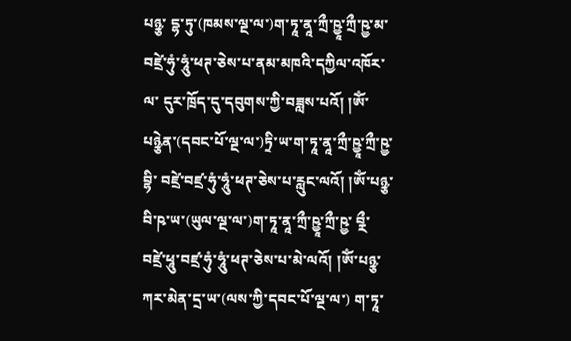པཉྩ་ དྷ་ཏུ་(ཁམས་ལྔ་ལ་)ག་ཏཱ་ནཱ་ཀྲྀ་ཥྱཱ་ཀྲྀ་ཥྱ་མ་བཛྲེ་ཧུཾ་ཧཱུཾ་ཕཊ་ཅེས་པ་ནམ་མཁའི་དཀྱིལ་འཁོར་ལ་ དུར་ཁྲོད་དུ་དབུགས་ཀྱི་བཟླས་པའོ། །ༀ་པཉྩེན་(དབང་པོ་ལྔ་ལ་)ཏྲི་ཡ་ག་ཏཱ་ནཱ་ཀྲྀ་ཥྱཱ་ཀྲྀ་ཥྱ་བྷི་ བཛྲེ་བཛྲ་ཧུཾ་ཧཱུཾ་ཕཊ་ཅེས་པ་རླུང་ལའོ། །ༀ་པཉྩ་བི་ཥ་ཡ་(ཡུལ་ལྔ་ལ་)ག་ཏཱ་ནཱ་ཀྲྀ་ཥྱཱ་ཀྲྀ་ཥྱ་ བྼྀ་བཛྲེ་ཕཱུ་བཛྲ་ཧུཾ་ཧཱུཾ་ཕཊ་ཅེས་པ་མེ་ལའོ། །ༀ་པཉྩ་ཀར་མེན་དྲ་ཡ་(ལས་ཀྱི་དབང་པོ་ལྔ་ལ་) ག་ཏཱ་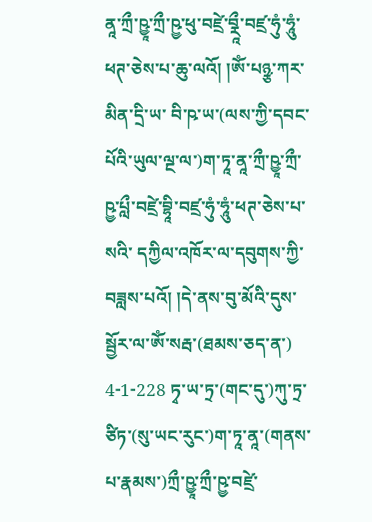ནཱ་ཀྲྀ་ཥྱཱ་ཀྲྀ་ཥྱ་ཕུ་བཛྲེ་བྼཱྀ་བཛྲ་ཧུཾ་ཧཱུཾ་ཕཊ་ཅེས་པ་ཆུ་ལའོ། །ༀ་པཉྩ་ཀར་མིན་དྲི་ཡ་ བི་ཥ་ཡ་(ལས་ཀྱི་དབང་པོའི་ཡུལ་ལྔ་ལ་)ག་ཏཱ་ནཱ་ཀྲྀ་ཥྱཱ་ཀྲྀ་ཥྱ་པླྀ་བཛྲེ་བྷཱི་བཛྲ་ཧུཾ་ཧཱུཾ་ཕཊ་ཅེས་པ་སའི་ དཀྱིལ་འཁོར་ལ་དབུགས་ཀྱི་བཟླས་པའོ། །དེ་ནས་བུ་མོའི་དུས་སྦྱོར་ལ་ༀ་སརྦ་(ཐམས་ཅད་ན་) 4-1-228 ཏྭ་ཡ་ཏྲ་(གང་དུ་)ཀུ་ཏྲ་ཙིཏ་(སུ་ཡང་རུང་)ག་ཏཱ་ནཱ་(གནས་པ་རྣམས་)ཀྲྀ་ཥྱཱ་ཀྲྀ་ཥྱ་བཛྲེ་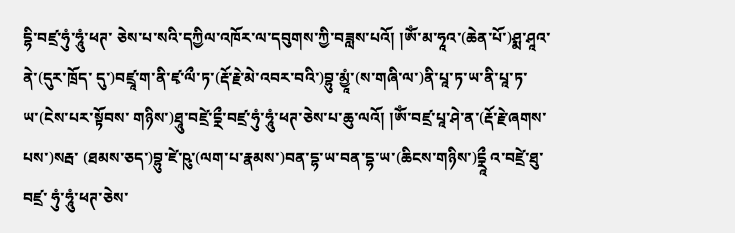དྷི་བཛྲ་ཧུཾ་ཧཱུཾ་ཕཊ་ ཅེས་པ་སའི་དཀྱིལ་འཁོར་ལ་དབུགས་ཀྱི་བཟླས་པའོ། །ༀ་མ་ཧཱའ་(ཆེན་པོ་)ཤྨ་ཤཱའ་ནེ་(དུར་ཁྲོད་ དུ་)བཛྲཱ་ག་ནི་ཛྭ་ལྀ་ཏ་(རྡོ་རྗེ་མེ་འབར་བའི་)བྷུ་མྱཱཾ་(ས་གཞི་ལ་)ནི་པཱ་ཏ་ཡ་ནི་པཱ་ཏ་ཡ་(ངེས་པར་སྟོབས་ གཉིས་)ཐཱུ་བཛྲེ་དྼྀ་བཛྲ་ཧུཾ་ཧཱུཾ་ཕཊ་ཅེས་པ་ཆུ་ལའོ། །ༀ་བཛྲ་པཱ་ཤེ་ན་(རྡོ་རྗེ་ཞགས་པས་)སརྦ་ (ཐམས་ཅད་)བྷུ་ཛེ་ཥུ་(ལག་པ་རྣམས་)བན་དྷ་ཡ་བན་དྷ་ཡ་(ཆིངས་གཉིས་)དྼཱྀ འ་བཛྲེ་ཐུ་བཛྲ་ ཧུཾ་ཧཱུཾ་ཕཊ་ཅེས་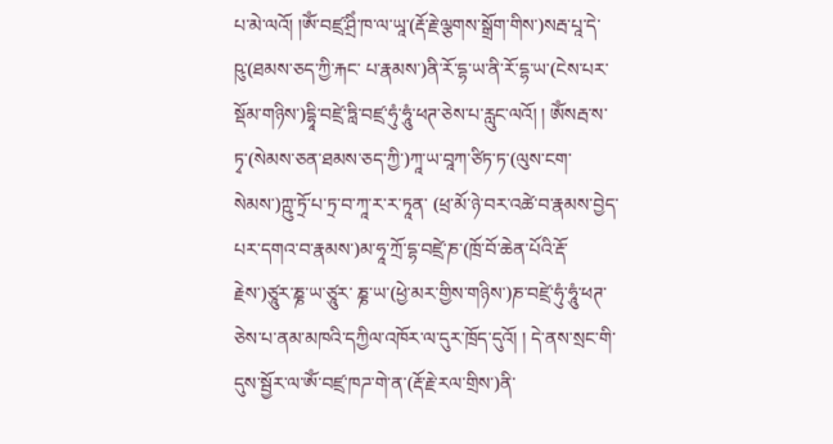པ་མེ་ལའོ། །ༀ་བཛྲ་ཤྲིཾ་ཁ་ལ་ཡཱ་(རྡོ་རྗེ་ལྕགས་སྒྲོག་གིས་)སརྦ་པཱ་དེ་ཥུ་(ཐམས་ཅད་ཀྱི་རྐང་ པ་རྣམས་)ནི་རོ་དྷ་ཡ་ནི་རོ་དྷ་ཡ་(ངེས་པར་སྡོམ་གཉིས་)དྷཱི་བཛྲེ་ཏླི་བཛྲ་ཧུཾ་ཧཱུཾ་ཕཊ་ཅེས་པ་རླུང་ལའོ། ། ༀསརྦ་ས་ཏྭ་(སེམས་ཅན་ཐམས་ཅད་ཀྱི་)ཀཱ་ཡ་བཱཀ་ཙིཏ་ཏ་(ལུས་ངག་སེམས་)ཀྵུ་ཏྲོ་པ་ཏྲ་བ་ཀཱ་ར་ར་ཏཱན་ (ཕྲ་མོ་ཉེ་བར་འཚེ་བ་རྣམས་བྱེད་པར་དགའ་བ་རྣམས་)མ་ཧཱ་ཀྲོ་དྷ་བཛྲེ་ཎ་(ཁྲོ་བོ་ཆེན་པོའི་རྡོ་རྗེས་)ཙཱུར་ཎྞ་ཡ་ཙཱུར་ ཎྞ་ཡ་(ཕྱེ་མར་གྱིས་གཉིས་)ཎ་བཛྲེ་ཧུཾ་ཧཱུཾ་ཕཊ་ཅེས་པ་ནམ་མཁའི་དཀྱིལ་འཁོར་ལ་དུར་ཁྲོད་དུའོ། ། དེ་ནས་སྲང་གི་དུས་སྦྱོར་ལ་ༀ་བཛྲ་ཁཌ་གེ་ན་(རྡོ་རྗེ་རལ་གྲིས་)ནི་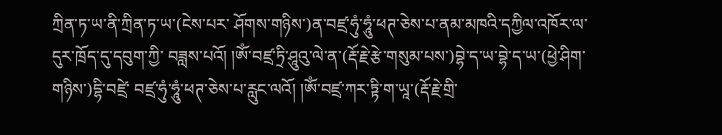ཀྲིན་ཏ་ཡ་ནི་ཀྲིན་ཏ་ཡ་(ངེས་པར་ ཤོགས་གཉིས་)ན་བཛྲ་ཧུཾ་ཧཱུཾ་ཕཊ་ཅེས་པ་ནམ་མཁའི་དཀྱིལ་འཁོར་ལ་དུར་ཁྲོད་དུ་དབུག་ཀྱི་ བཟླས་པའོ། །ༀ་བཛྲ་ཏྲི་ཤཱུའུ་ལེ་ན་(རྡོ་རྗེ་རྩེ་གསུམ་པས་)བྷེ་ད་ཡ་བྷེ་ད་ཡ་(ཕྱེ་ཤིག་གཉིས་)དྷི་བཛྲེ་ བཛྲ་ཧུཾ་ཧཱུཾ་ཕཊ་ཅེས་པ་རླུང་ལའོ། །ༀ་བཛྲ་ཀར་ཏྟི་ག་ཡཱ་(རྡོ་རྗེ་གྲི་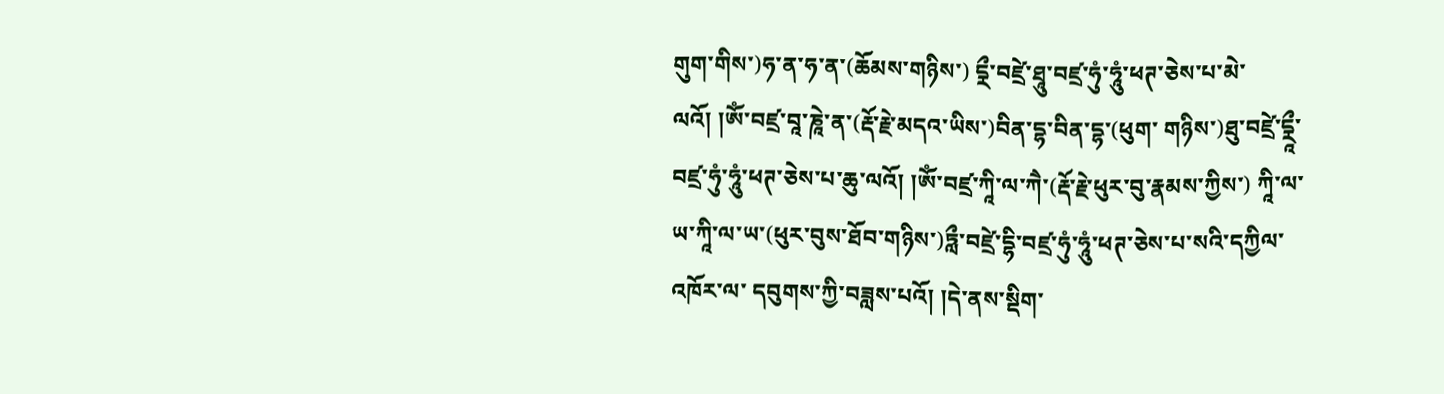གུག་གིས་)ཧ་ན་ཧ་ན་(ཆོམས་གཉིས་) དྼྀ་བཛྲེ་ཐཱུ་བཛྲ་ཧུཾ་ཧཱུཾ་ཕཊ་ཅེས་པ་མེ་ལའོ། །ༀ་བཛྲ་བཱ་ཎཱེ་ན་(རྡོ་རྗེ་མདའ་ཡིས་)བིན་དྷ་བིན་དྷ་(ཕུག་ གཉིས་)ཐུ་བཛྲེ་དྼཱྀ་བཛྲ་ཧུཾ་ཧཱུཾ་ཕཊ་ཅེས་པ་ཆུ་ལའོ། །ༀ་བཛྲ་ཀཱི་ལ་ཀཻ་(རྡོ་རྗེ་ཕུར་བུ་རྣམས་ཀྱིས་) ཀཱི་ལ་ཡ་ཀཱི་ལ་ཡ་(ཕུར་བུས་ཐོབ་གཉིས་)ཏླྀ་བཛྲེ་དྷི་བཛྲ་ཧུཾ་ཧཱུཾ་ཕཊ་ཅེས་པ་སའི་དཀྱིལ་འཁོར་ལ་ དབུགས་ཀྱི་བཟླས་པའོ། །དེ་ནས་སྡིག་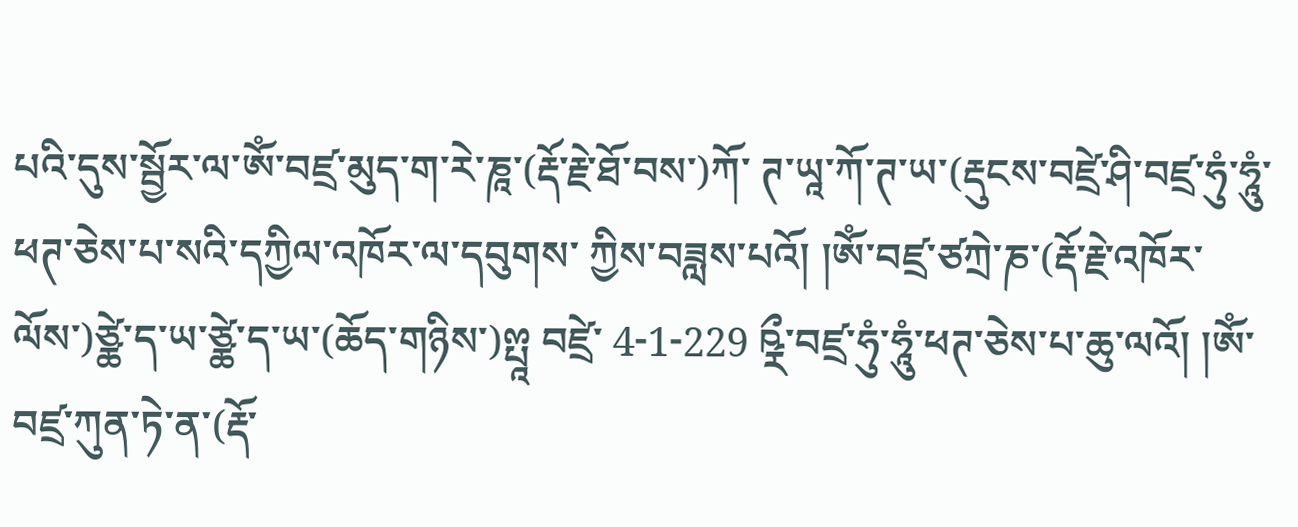པའི་དུས་སྦྱོར་ལ་ༀ་བཛྲ་མུད་ག་རེ་ཎཱ་(རྡོ་རྗེ་ཐོ་བས་)ཀོ་ ཊ་ཡཱ་ཀོ་ཊ་ཡ་(རྡུངས་བཛྲེ་ཤི་བཛྲ་ཧུཾ་ཧཱུཾ་ཕཊ་ཅེས་པ་སའི་དཀྱིལ་འཁོར་ལ་དབུགས་ ཀྱིས་བཟླས་པའོ། །ༀ་བཛྲ་ཙཀྲེ་ཎ་(རྡོ་རྗེ་འཁོར་ལོས་)ཙྪེ་ད་ཡ་ཙྪེ་ད་ཡ་(ཆོད་གཉིས་)ྉྤཱ བཛྲེ་ 4-1-229 ཥྼྀ་བཛྲ་ཧུཾ་ཧཱུཾ་ཕཊ་ཅེས་པ་ཆུ་ལའོ། །ༀ་བཛྲ་ཀུན་ཏེ་ན་(རྡོ་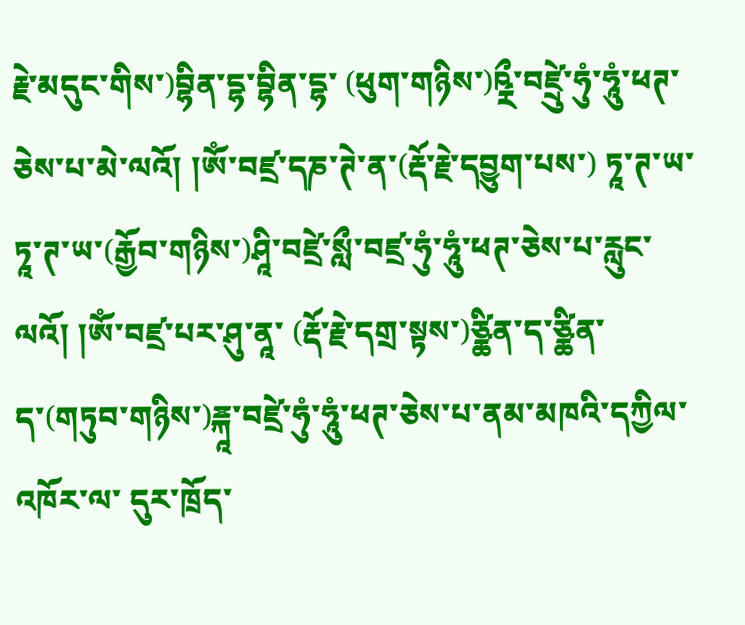རྗེ་མདུང་གིས་)བྷིན་དྷ་བྷིན་དྷ་ (ཕུག་གཉིས་)ཥྼྀ་བཛྲེུ་ཧུཾ་ཧཱུཾ་ཕཊ་ཅེས་པ་མེ་ལའོ། །ༀ་བཛྲ་དཎ་ཊེ་ན་(རྡོ་རྗེ་དབྱུག་པས་) ཏཱ་ཊ་ཡ་ཏཱ་ཊ་ཡ་(རྒྱོབ་གཉིས་)ཤཱི་བཛྲེ་སླྀ་བཛྲ་ཧུཾ་ཧཱུཾ་ཕཊ་ཅེས་པ་རླུང་ལའོ། །ༀ་བཛྲ་པར་ཤུ་ནཱ་ (རྡོ་རྗེ་དགྲ་སྟས་)ཙྪིན་ད་ཙྪིན་ད་(གཏུབ་གཉིས་)ྈྐཱ་བཛྲེ་ཧུཾ་ཧཱུཾ་ཕཊ་ཅེས་པ་ནམ་མཁའི་དཀྱིལ་འཁོར་ལ་ དུར་ཁྲོད་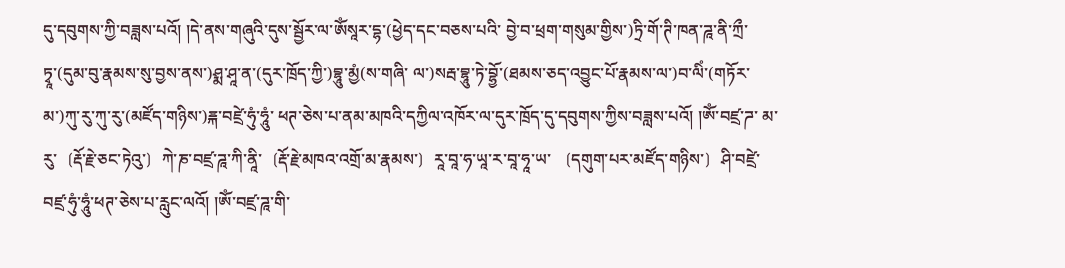དུ་དབུགས་ཀྱི་བཟླས་པའོ། །དེ་ནས་གཞུའི་དུས་སྦྱོར་ལ་ༀསཱར་དྷ་(ཕྱེད་དང་བཅས་པའི་ བྱེ་བ་ཕྲག་གསུམ་གྱིས་)ཏྲི་གོ་ཊི་ཁན་ཌཱ་ནི་ཀྲྀ་ཏྭཱ་(དུམ་བུ་རྣམས་སུ་བྱས་ནས་)ཤྨ་ཤཱ་ན་(དུར་ཁྲོད་ཀྱི་)བྷཱུ་མྱཾ(ས་གཞི་ ལ་)སརྦ་བྷཱུ་ཏེ་བྷྱོ་(ཐམས་ཅད་འབྱུང་པོ་རྣམས་ལ་)བ་ལིཾ་(གཏོར་མ་)ཀུ་རུ་ཀུ་རུ་(མཛོད་གཉིས་)ྈྐ་བཛྲེ་ཧུཾ་ཧཱུཾ་ ཕཊ་ཅེས་པ་ནམ་མཁའི་དཀྱིལ་འཁོར་ལ་དུར་ཁྲོད་དུ་དབུགས་ཀྱིས་བཟླས་པའོ། །ༀ་བཛྲ་ཌ་ མ་རུ་〔རྡོ་རྗེ་ཅང་ཏེའུ་〕ཀེ་ཎ་བཛྲ་ཌཱ་ཀི་ནཱི་〔རྡོ་རྗེ་མཁའ་འགྲོ་མ་རྣམས་〕རཱ་བཱ་ཧ་ཡཱ་ར་བཱ་ཧཱ་ཡ་ 〔དགུག་པར་མཛོད་གཉིས་〕ཤི་བཛྲེ་བཛྲ་ཧུཾ་ཧཱུཾ་ཕཊ་ཅེས་པ་རླུང་ལའོ། །ༀ་བཛྲ་ཌཱ་གི་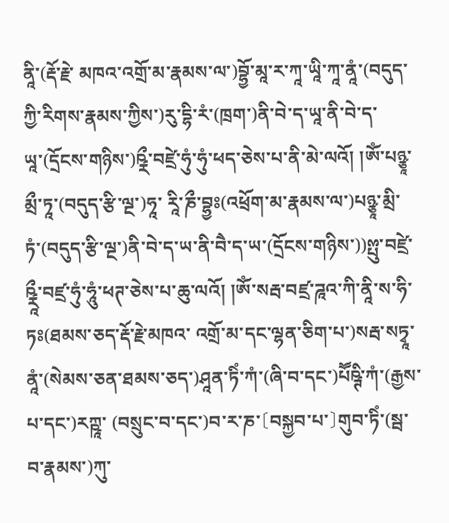ནཱི་(རྡོ་རྗེ་ མཁའ་འགྲོ་མ་རྣམས་ལ་)བྷྱོ་མཱ་ར་ཀཱ་ཡཱི་ཀཱ་ནཱཾ་(བདུད་ཀྱི་རིགས་རྣམས་ཀྱིས་)རུ་དྷི་རཾ་(ཁྲག་)ནི་བེ་ད་ཡཱ་ནི་བེ་ད་ ཡཱ་(དྲོངས་གཉིས་)ཥྼྀ་བཛྲེ་ཧུཾ་ཧུཾ་ཕད་ཅེས་པ་ནི་མེ་ལའོ། །ༀ་པཉྩཱ་མྲྀ་ཏཱ་(བདུད་རྩི་ལྔ་)ཧཱ་ རཱི་ཎྀ་བྷྱཿ(འཕྲོག་མ་རྣམས་ལ་)པཉྩཱ་མྲི་ཏཾ་(བདུད་རྩི་ལྔ་)ནི་བེ་ད་ཡ་ནི་བཻ་ད་ཡ་(དྲོངས་གཉིས་))ྉྤུ་བཛྲེ་ ཥྼཱྀ་བཛྲ་ཧུཾ་ཧཱུཾ་ཕཊ་ཅེས་པ་ཆུ་ལའོ། །ༀ་སརྦ་བཛྲ་ཌཱའ་ཀི་ནཱི་ས་ཧི་ཏཿ(ཐམས་ཅད་རྡོ་རྗེ་མཁའ་ འགྲོ་མ་དང་ལྷན་ཅིག་པ་)སརྦ་སཏྭཱ་ནཱཾ་(སེམས་ཅན་ཐམས་ཅད་)ཤཱན་ཏིཾ་ཀཾ་(ཞི་བ་དང་)པཽཥྚི་ཀཾ་(རྒྱས་པ་དང་)རཀྵཱ་ (བསྲུང་བ་དང་)བ་ར་ཎ་〔བསྐྱབ་པ་〕གུབ་ཏིཾ་(སྦ་བ་རྣམས་)ཀུ་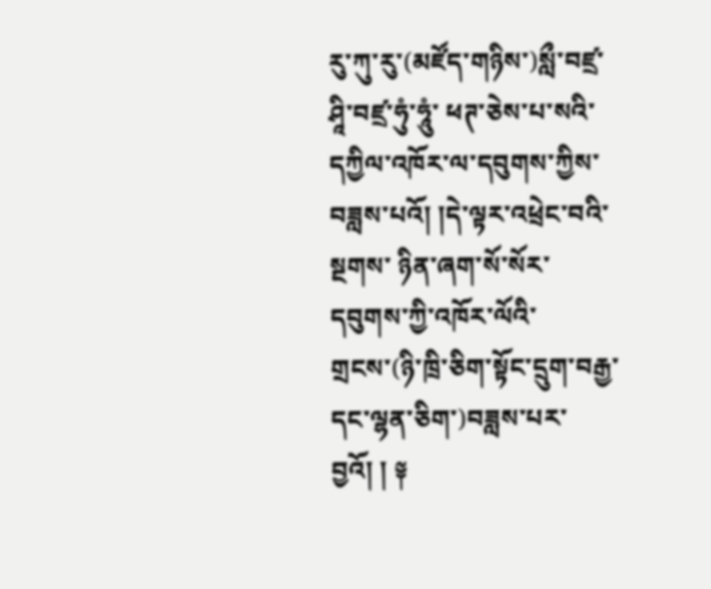རུ་ཀུ་རུ་(མཛོད་གཉིས་)སླྀ་བཛྲ་ཤཱི་བཛྲ་ཧུཾ་ཧཱུཾ་ ཕཊ་ཅེས་པ་སའི་དཀྱིལ་འཁོར་ལ་དབུགས་ཀྱིས་བཟླས་པའོ། །དེ་ལྟར་འཕྲེང་བའི་སྔགས་ ཉིན་ཞག་སོ་སོར་དབུགས་ཀྱི་འཁོར་ལོའི་གྲངས་(ཉི་ཁྲི་ཅིག་སྟོང་དྲུག་བརྒྱ་དང་ལྷན་ཅིག་)བཟླས་པར་ བྱའོ། ། ༈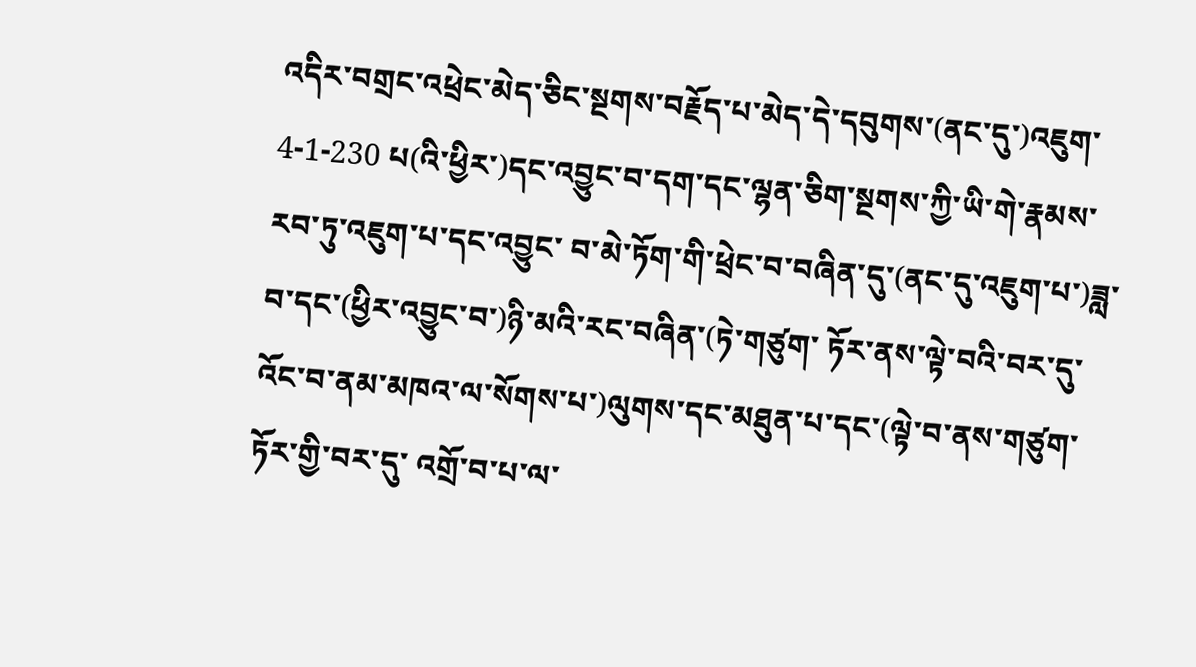འདིར་བགྲང་འཕྲེང་མེད་ཅིང་སྔགས་བརྗོད་པ་མེད་དེ་དབུགས་(ནང་དུ་)འཇུག་ 4-1-230 པ(འི་ཕྱིར་)དང་འབྱུང་བ་དག་དང་ལྷན་ཅིག་སྔགས་ཀྱི་ཡི་གེ་རྣམས་རབ་ཏུ་འཇུག་པ་དང་འབྱུང་ བ་མེ་ཏོག་གི་ཕྲེང་བ་བཞིན་དུ་(ནང་དུ་འཇུག་པ་)ཟླ་བ་དང་(ཕྱིར་འབྱུང་བ་)ཉི་མའི་རང་བཞིན་(ཏེ་གཙུག་ ཏོར་ནས་ལྟེ་བའི་བར་དུ་འོང་བ་ནམ་མཁའ་ལ་སོགས་པ་)ལུགས་དང་མཐུན་པ་དང་(ལྟེ་བ་ནས་གཙུག་ཏོར་གྱི་བར་དུ་ འགྲོ་བ་པ་ལ་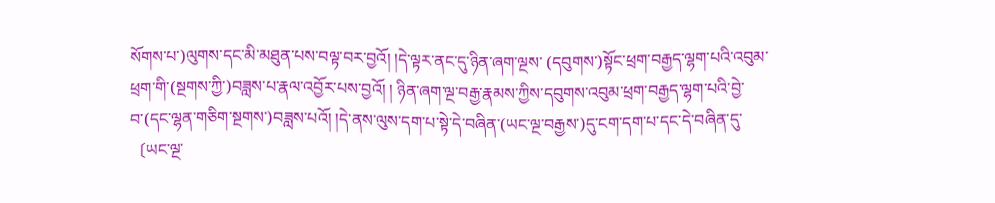སོགས་པ་)ལུགས་དང་མི་མཐུན་པས་བལྟ་བར་བྱའོ། །དེ་ལྟར་ནང་དུ་ཉིན་ཞག་ལྔས་ (དབུགས་)སྟོང་ཕྲག་བརྒྱད་ལྷག་པའི་འབུམ་ཕྲག་གི་(སྔགས་ཀྱི་)བཟླས་པ་རྣལ་འབྱོར་པས་བྱའོ། ། ཉིན་ཞག་ལྔ་བརྒྱ་རྣམས་ཀྱིས་དབུགས་འབུམ་ཕྲག་བརྒྱད་ལྷག་པའི་བྱེ་བ་(དང་ལྷན་གཅིག་སྔགས་)བཟླས་པའོ། །དེ་ནས་ལུས་དག་པ་སྟེ་དེ་བཞིན་(ཡང་ལྔ་བརྒྱས་)དུ་ངག་དག་པ་དང་དེ་བཞིན་དུ་ 〔ཡང་ལྔ་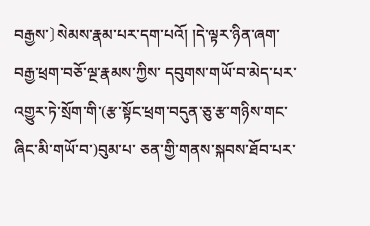བརྒྱས་〕སེམས་རྣམ་པར་དག་པའོ། །དེ་ལྟར་ཉིན་ཞག་བརྒྱ་ཕྲག་བཅོ་ལྔ་རྣམས་ཀྱིས་ དབུགས་གཡོ་བ་མེད་པར་འགྱུར་ཏེ་སྲོག་གི་(རྩ་སྟོང་ཕྲག་བདུན་ཅུ་རྩ་གཉིས་གང་ཞིང་མི་གཡོ་བ་)བུམ་པ་ ཅན་གྱི་གནས་སྐབས་ཐོབ་པར་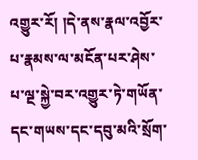འགྱུར་རོ། །དེ་ནས་རྣལ་འབྱོར་པ་རྣམས་ལ་མངོན་པར་ཤེས་ པ་ལྔ་སྐྱེ་བར་འགྱུར་ཏེ་གཡོན་དང་གཡས་དང་དབུ་མའི་སྲོག་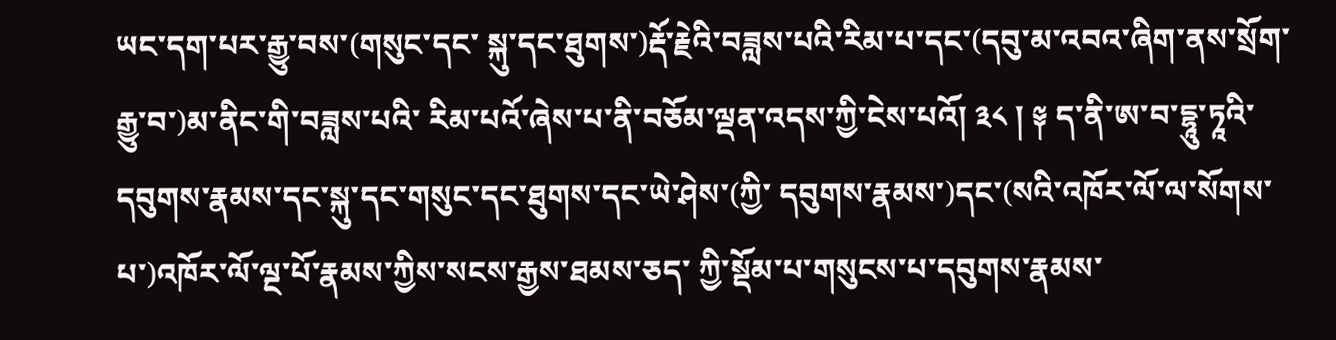ཡང་དག་པར་རྒྱུ་བས་(གསུང་དང་ སྐུ་དང་ཐུགས་)རྡོ་རྗེའི་བཟླས་པའི་རིམ་པ་དང་(དབུ་མ་འབའ་ཞིག་ནས་སྲོག་རྒྱུ་བ་)མ་ནིང་གི་བཟླས་པའི་ རིམ་པའོ་ཞེས་པ་ནི་བཅོམ་ལྡན་འདས་ཀྱི་ངེས་པའོ། ༣༨ ། ༈ ད་ནི་ཨ་བ་དྷཱུ་ཏཱའི་དབུགས་རྣམས་དང་སྐུ་དང་གསུང་དང་ཐུགས་དང་ཡེ་ཤེས་(ཀྱི་ དབུགས་རྣམས་)དང་(སའི་འཁོར་ལོ་ལ་སོགས་པ་)འཁོར་ལོ་ལྔ་པོ་རྣམས་ཀྱིས་སངས་རྒྱས་ཐམས་ཅད་ ཀྱི་སྡོམ་པ་གསུངས་པ་དབུགས་རྣམས་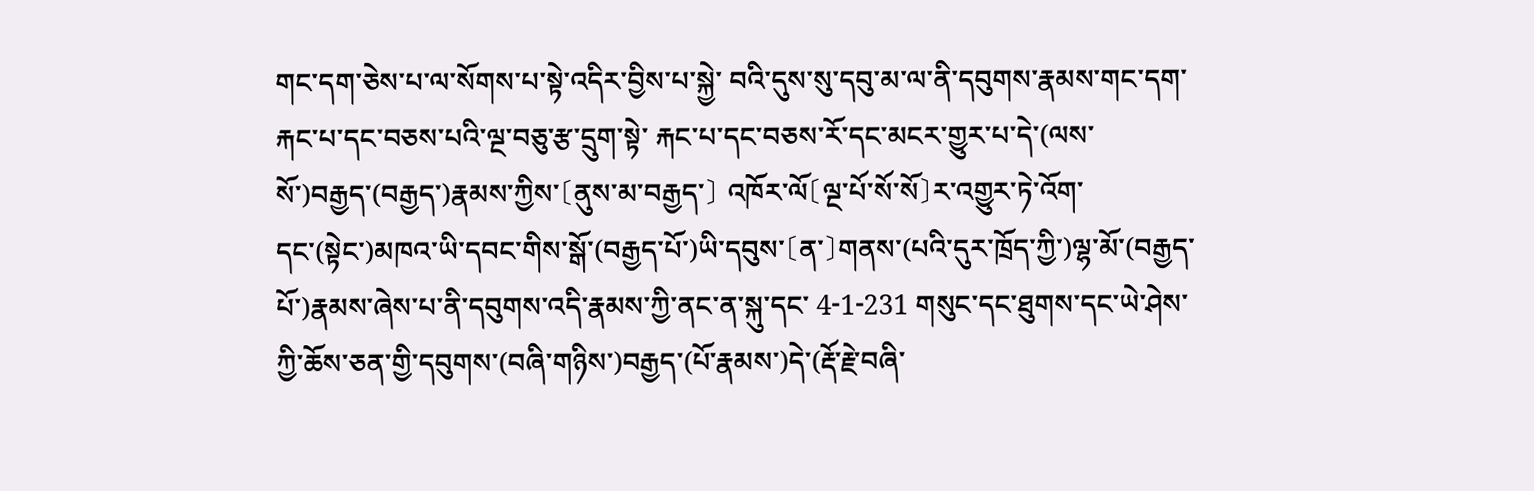གང་དག་ཅེས་པ་ལ་སོགས་པ་སྟེ་འདིར་བྱིས་པ་སྐྱེ་ བའི་དུས་སུ་དབུ་མ་ལ་ནི་དབུགས་རྣམས་གང་དག་རྐང་པ་དང་བཅས་པའི་ལྔ་བཅུ་རྩ་དྲུག་སྟེ་ རྐང་པ་དང་བཅས་རོ་དང་མངར་གྱུར་པ་དེ་(ལས་སོ་)བརྒྱད་(བརྒྱད་)རྣམས་ཀྱིས་〔ནུས་མ་བརྒྱད་〕 འཁོར་ལོ〔ལྔ་པོ་སོ་སོ〕ར་འགྱུར་ཏེ་འོག་དང་(སྟེང་)མཁའ་ཡི་དབང་གིས་སྒོ་(བརྒྱད་པོ་)ཡི་དབུས་〔ན་〕གནས་(པའི་དུར་ཁྲོད་ཀྱི་)ལྷ་མོ་(བརྒྱད་པོ་)རྣམས་ཞེས་པ་ནི་དབུགས་འདི་རྣམས་ཀྱི་ནང་ན་སྐུ་དང་ 4-1-231 གསུང་དང་ཐུགས་དང་ཡེ་ཤེས་ཀྱི་ཆོས་ཅན་གྱི་དབུགས་(བཞི་གཉིས་)བརྒྱད་(པོ་རྣམས་)དེ་(རྡོ་རྗེ་བཞི་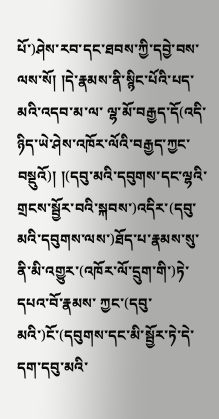པོ་)ཤེས་རབ་དང་ཐབས་ཀྱི་དབྱེ་བས་ལས་སོ། །དེ་རྣམས་ནི་སྙིང་པོའི་པད་མའི་འདབ་མ་ལ་ ལྷ་མོ་བརྒྱད་དོ(འདི་ཉིད་ཡེ་ཤེས་འཁོར་ལོའི་བརྒྱད་ཀྱང་བསྡུའོ)། །(དབུ་མའི་དབུགས་དང་ལྷའི་གྲངས་སྦྱོར་བའི་སྐབས་)འདིར་(དབུ་མའི་དབུགས་ལས་)ཐོད་པ་རྣམས་སུ་ནི་མི་འགྱུར་(འཁོར་ལོ་དྲུག་གི་)ཏེ་དཔའ་བོ་རྣམས་ ཀྱང་(དབུ་མའི་)ངོ་(དབུགས་དང་མི་སྦྱོར་ཏེ་དེ་དག་དབུ་མའི་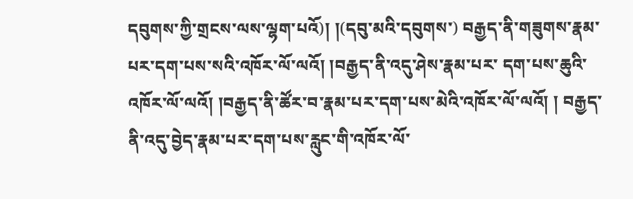དབུགས་ཀྱི་གྲངས་ལས་ལྷག་པའོ)། །(དབུ་མའི་དབུགས་) བརྒྱད་ནི་གཟུགས་རྣམ་པར་དག་པས་སའི་འཁོར་ལོ་ལའོ། །བརྒྱད་ནི་འདུ་ཤེས་རྣམ་པར་ དག་པས་ཆུའི་འཁོར་ལོ་ལའོ། །བརྒྱད་ནི་ཚོར་བ་རྣམ་པར་དག་པས་མེའི་འཁོར་ལོ་ལའོ། ། བརྒྱད་ནི་འདུ་བྱེད་རྣམ་པར་དག་པས་རླུང་གི་འཁོར་ལོ་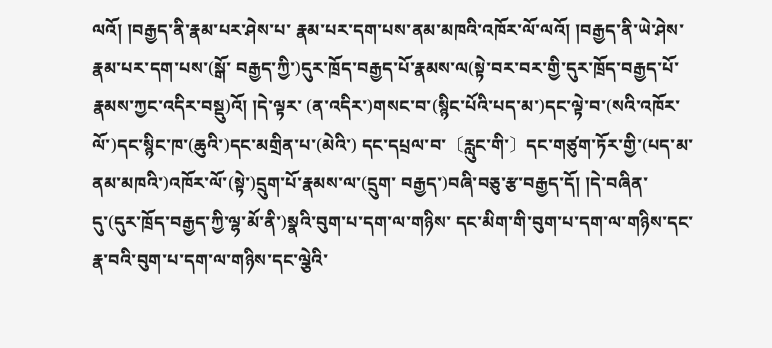ལའོ། །བརྒྱད་ནི་རྣམ་པར་ཤེས་པ་ རྣམ་པར་དག་པས་ནམ་མཁའི་འཁོར་ལོ་ལའོ། །བརྒྱད་ནི་ཡེ་ཤེས་རྣམ་པར་དག་པས་(སྒོ་ བརྒྱད་ཀྱི་)དུར་ཁྲོད་བརྒྱད་པོ་རྣམས་ལ(སྟེ་བར་བར་གྱི་དུར་ཁྲོད་བརྒྱད་པོ་རྣམས་ཀྱང་འདིར་བསྡུ)འོ། །དེ་ལྟར་ (ན་འདིར་)གསང་བ་(སྙིང་པོའི་པད་མ་)དང་ལྟེ་བ་(སའི་འཁོར་ལོ་)དང་སྙིང་ཁ་(ཆུའི་)དང་མགྲིན་པ་(མེའི་) དང་དཔྲལ་བ་〔རླུང་གི་〕དང་གཙུག་ཏོར་གྱི་(པད་མ་ནམ་མཁའི་)འཁོར་ལོ་(སྟེ་)དྲུག་པོ་རྣམས་ལ་(དྲུག་ བརྒྱད་)བཞི་བཅུ་རྩ་བརྒྱད་དོ། །དེ་བཞིན་དུ་(དུར་ཁྲོད་བརྒྱད་ཀྱི་ལྷ་མོ་ནི་)སྣའི་བུག་པ་དག་ལ་གཉིས་ དང་མིག་གི་བུག་པ་དག་ལ་གཉིས་དང་རྣ་བའི་བུག་པ་དག་ལ་གཉིས་དང་ལྕེའི་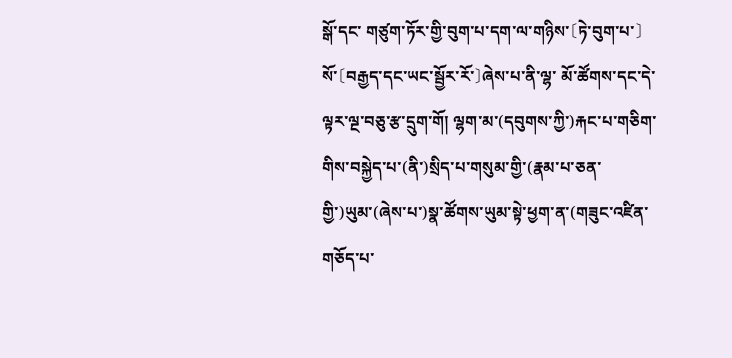སྒོ་དང་ གཙུག་ཏོར་གྱི་བུག་པ་དག་ལ་གཉིས་〔ཏེ་བུག་པ་〕སོ་〔བརྒྱད་དང་ཡང་སྦྱོར་རོ་〕ཞེས་པ་ནི་ལྷ་ མོ་ཚོགས་དང་དེ་ལྟར་ལྔ་བཅུ་རྩ་དྲུག་གོ། ལྷག་མ་(དབུགས་ཀྱི་)རྐང་པ་གཅིག་གིས་བསྐྱེད་པ་(ནི་)སྲིད་པ་གསུམ་གྱི་(རྣམ་པ་ཅན་གྱི་)ཡུམ་(ཞེས་པ་)སྣ་ཚོགས་ཡུམ་སྟེ་ཕྱག་ན་(གཟུང་འཛིན་གཅོད་པ་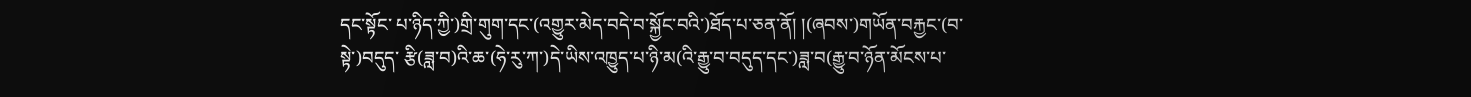དང་སྟོང་ པ་ཉིད་ཀྱི་)གྲི་གུག་དང་(འགྱུར་མེད་བདེ་བ་སྐྱོང་བའི་)ཐོད་པ་ཅན་ནོ། །(ཞབས་)གཡོན་བརྐྱང་(བ་སྟེ་)བདུད་ རྩི(ཟླ་བ)འི་ཆ་(ཧེ་རུ་ཀ་)དེ་ཡིས་འཁྱུད་པ་ཉི་མ(འི་རྒྱུ་བ་བདུད་དང་)ཟླ་བ(རྒྱུ་བ་ཉོན་མོངས་པ་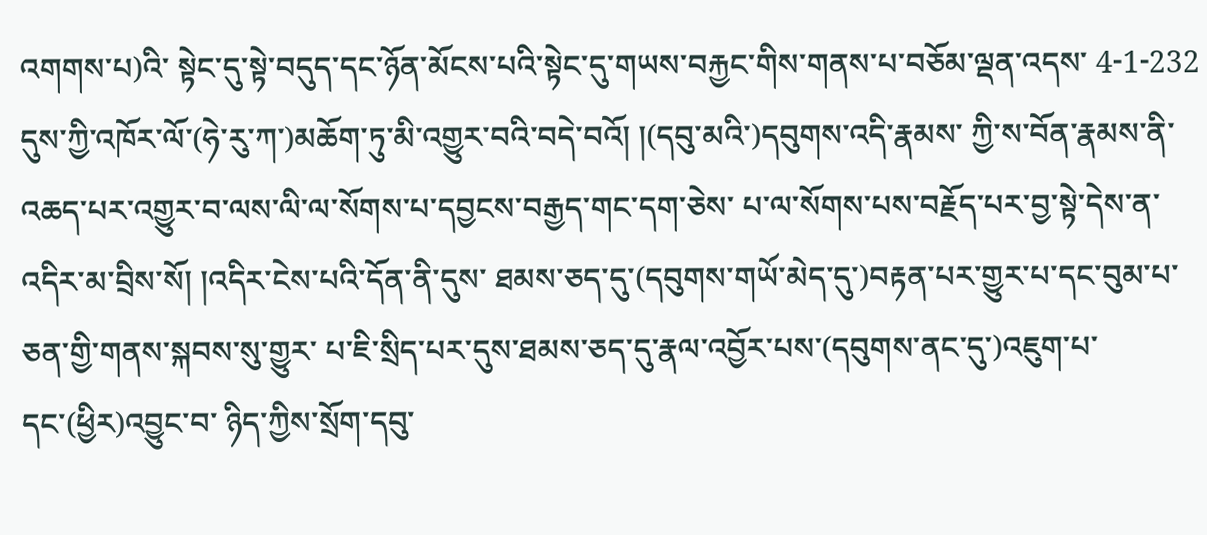འགགས་པ)འི་ སྟེང་དུ་སྟེ་བདུད་དང་ཉོན་མོངས་པའི་སྟེང་དུ་གཡས་བརྐྱང་གིས་གནས་པ་བཅོམ་ལྡན་འདས་ 4-1-232 དུས་ཀྱི་འཁོར་ལོ་(ཧེ་རུ་ཀ་)མཆོག་ཏུ་མི་འགྱུར་བའི་བདེ་བའོ། །(དབུ་མའི་)དབུགས་འདི་རྣམས་ ཀྱི་ས་བོན་རྣམས་ནི་འཆད་པར་འགྱུར་བ་ལས་ལི་ལ་སོགས་པ་དབྱངས་བརྒྱད་གང་དག་ཅེས་ པ་ལ་སོགས་པས་བརྗོད་པར་བྱ་སྟེ་དེས་ན་འདིར་མ་བྲིས་སོ། །འདིར་ངེས་པའི་དོན་ནི་དུས་ ཐམས་ཅད་དུ་(དབུགས་གཡོ་མེད་དུ་)བརྟན་པར་གྱུར་པ་དང་བུམ་པ་ཅན་གྱི་གནས་སྐབས་སུ་གྱུར་ པ་ཇི་སྲིད་པར་དུས་ཐམས་ཅད་དུ་རྣལ་འབྱོར་པས་(དབུགས་ནང་དུ་)འཇུག་པ་དང་(ཕྱིར)འབྱུང་བ་ ཉིད་ཀྱིས་སྲོག་དབུ་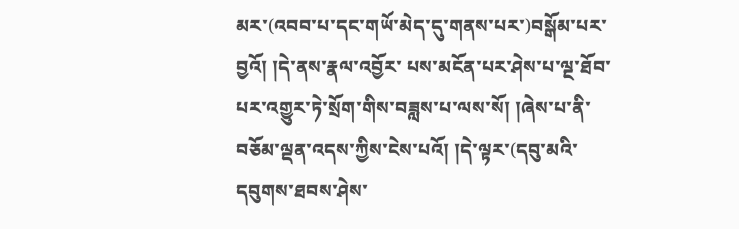མར་(འབབ་པ་དང་གཡོ་མེད་དུ་གནས་པར་)བསྒོམ་པར་བྱའོ། །དེ་ནས་རྣལ་འབྱོར་ པས་མངོན་པར་ཤེས་པ་ལྔ་ཐོབ་པར་འགྱུར་ཏེ་སྲོག་གིས་བཟླས་པ་ལས་སོ། །ཞེས་པ་ནི་ བཅོམ་ལྡན་འདས་ཀྱིས་ངེས་པའོ། །དེ་ལྟར་(དབུ་མའི་དབུགས་ཐབས་ཤེས་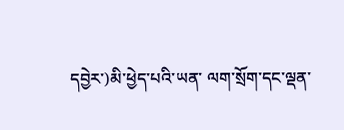དབྱེར་)མི་ཕྱེད་པའི་ཡན་ ལག་སྲོག་དང་ལྡན་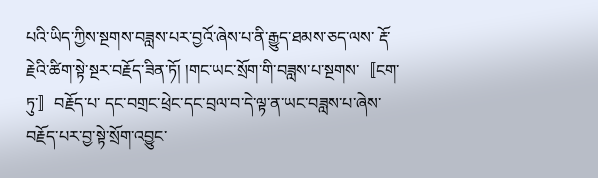པའི་ཡིད་ཀྱིས་སྔགས་བཟླས་པར་བྱའོ་ཞེས་པ་ནི་རྒྱུད་ཐམས་ཅད་ལས་ རྡོ་རྗེའི་ཚིག་སྟེ་སྔར་བརྗོད་ཟིན་ཏོ། །གང་ཡང་སྲོག་གི་བཟླས་པ་སྔགས་〚ངག་ཏུ་〛བརྗོད་པ་ དང་བགྲང་ཕྲེང་དང་བྲལ་བ་དེ་ལྟ་ན་ཡང་བཟླས་པ་ཞེས་བརྗོད་པར་བྱ་སྟེ་སྲོག་འབྱུང་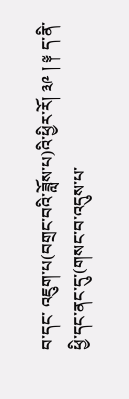བ་དང་ འཇུག་པ(བགྲང་བའི་ཟློས་པ)འི་ཕྱིར་རོ། ༣༩ ། ༈ ད་ནི་ཕྱི་དང་ནང་དུ་(གསང་བ་འདུས་པ་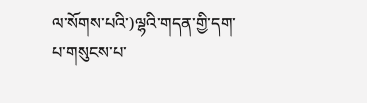ལ་སོགས་པའི་)ལྷའི་གདན་གྱི་དག་པ་གསུངས་པ་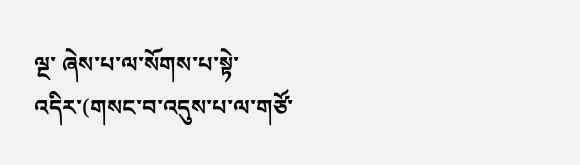ལྔ་ ཞེས་པ་ལ་སོགས་པ་སྟེ་འདིར་(གསང་བ་འདུས་པ་ལ་གཙོ་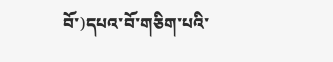བོ་)དཔའ་བོ་གཅིག་པའི་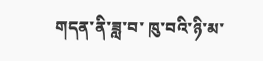གདན་ནི་ཟླ་བ་ ཁུ་བའི་ཉི་མ་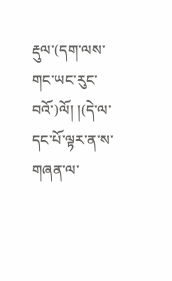རྡུལ་(དག་ལས་གང་ཡང་རུང་བའོ་)ལོ། །(དེ་ལ་དང་པོ་ལྟར་ན་ས་གཞན་ལ་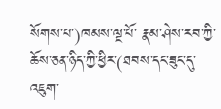སོགས་པ་)ཁམས་ལྔ་པོ་ རྣམ་ཤེས་རབ་ཀྱི་ཆོས་ཅན་ཉིད་ཀྱི་ཕྱིར་(ཐབས་དང་ཟུང་དུ་འཇུག་